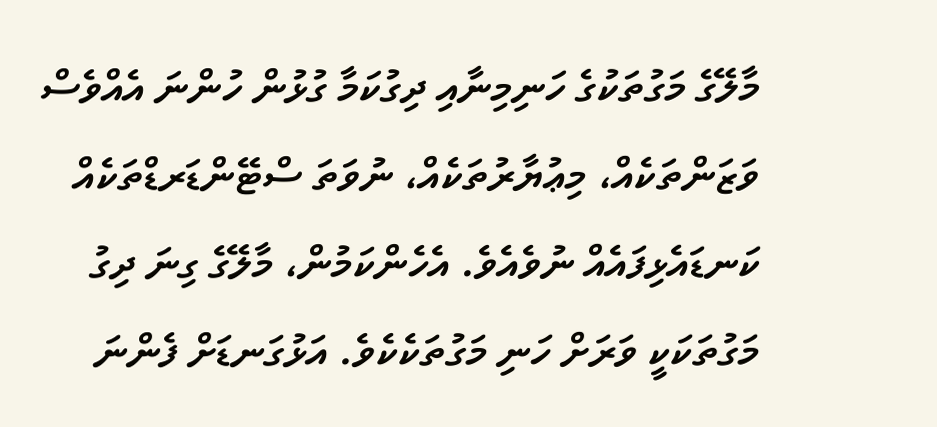މާލޭގެ މަގުތަކުގެ ހަނިމިނާއި ދިގުކަމާ ގުޅުން ހުންނަ އެއްވެސް ވަޒަންތަކެއް، މިޢުޔާރުތަކެއް، ނުވަތަ ސްޓޭންޑަރޑްތަކެއް ކަނޑައެޅިފައެއް ނުވެއެވެ. އެހެންކަމުން، މާލޭގެ ގިނަ ދިގު މަގުތަކަކީ ވަރަށް ހަނި މަގުތަކެކެވެ. އަޅުގަނޑަށް ފެންނަ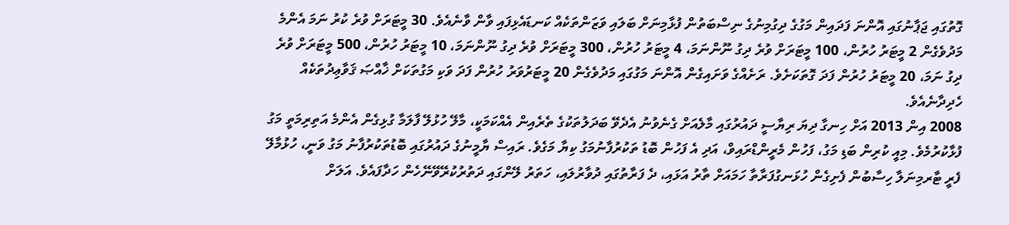ގޮތުގައި ޖަޕާނުގައި އޮންނަ ފަދައިން މަގުގެ ދިގުމިނުގެ ނިސްބަތުން ފުޅާމިނަށް ބަލައި ވަޒަންތަކެއް ކަނޑައެޅިފައި ވާން ވާނެއެވެ. 30 މީޓަރަށް ވުރެ ކުރު ނަމަ އެންމެ މަދުވެގެން 2 މީޓަރު ހުރުން، 100 މީޓަރަށް ވުރެ ދިގު ނޫންނަމަ، 4 މީޓަރު ހުރުން، 300 މީޓަރަށް ވުރެ ދިގު ނޫންނަމަ، 10 މީޓަރު ހުރުން، 500 މީޓަރަށް ވުރެ ދިގު ނަމަ، 20 މީޓަރު ހުރުން ފަދަ ގޮތަކަށެވެ. ރަށެއްގެ ވަށައިގެން އޮންނަ މަގުގައި މަދުވެގެން 20 މީޓަރުވަރު ހުރުން ފަދަ ވަކި މަގުތަކަށް ޚާއްޞަ ޤަވާޢިދުތަކެއް ހެދިދާނެއެވެ.
2008 އިން 2013 އަށް ހިނގާ ދިޔަ ރިޔާސީ ދައުރުގައި މާލެއަށް ގެނެވުނު އެދެވޭ ބަދަލުތަކުގެ ތެރެއިން އެއްކަމަކީ، މާލޭ ހުޅުލޭ ފާލަމާ ގުޅިގެން އެންމެ އަތިރިމަތީ މަގު ފުޅާކުރުމެވެ. މިއީ ކުރިން ބަޑި މަގު، ފަހުން މެރީންޑްރައިވް، އަދި އެ ފަހުން ބޮޑު ތަކުރުފާނުމަގު ކިޔާ މަގެވެ. ރައިސް ޔާމީނުގެ ދައުރުގައި ބޮޑުތަކުރުފާނު މަގު ވަނީ، ހުޅުމާލޭ ފެރީ ޓާރމިނަލާ ހިސާބުން ފެށިގެން ހުޅަނގުފަރާތާ ހަމައަށް ތާރު އަޅައި، ދެ ފަރާތުގައި ދުވާރުލައި، ހަތަރު ލޭންގައި ދަތުރުކުރޭވޭނޭހެން ހަދާފައެވެ. އަލަށް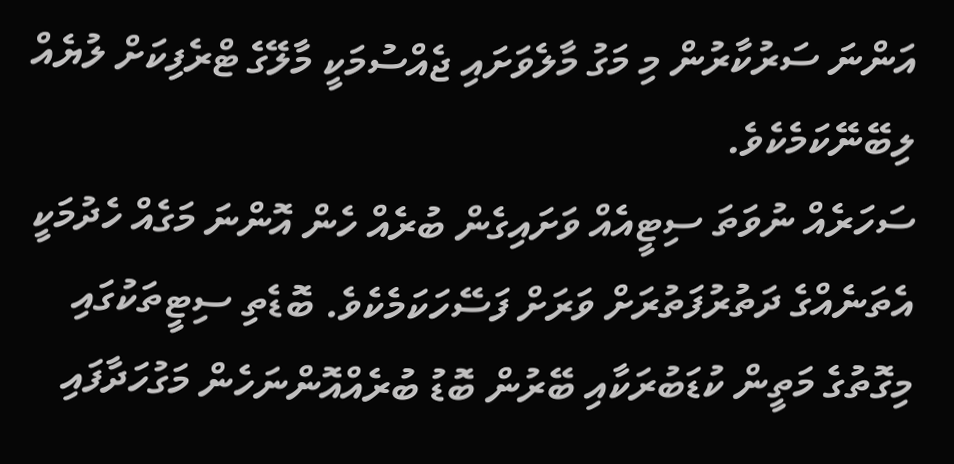އަންނަ ސަރުކާރުން މި މަގު މާލެވަށައި ޖެއްސުމަކީ މާލޭގެ ޓްރެފިކަށް ލުޔެއް ލިބޭނޭކަމެކެވެ.
ސަހަރެއް ނުވަތަ ސިޓީއެއް ވަށައިގެން ބުރެއް ހެން އޮންނަ މަގެއް ހެދުމަކީ އެތަނެއްގެ ދަތުރުފަތުރަށް ވަރަށް ފަސޭހަކަމެކެވެ. ބޮޑެތި ސިޓީތަކުގައި މިގޮތުގެ މަތީން ކުޑަބުރަކާއި ބޭރުން ބޮޑު ބުރެއްއޮންނަހެން މަގުހަދާފައި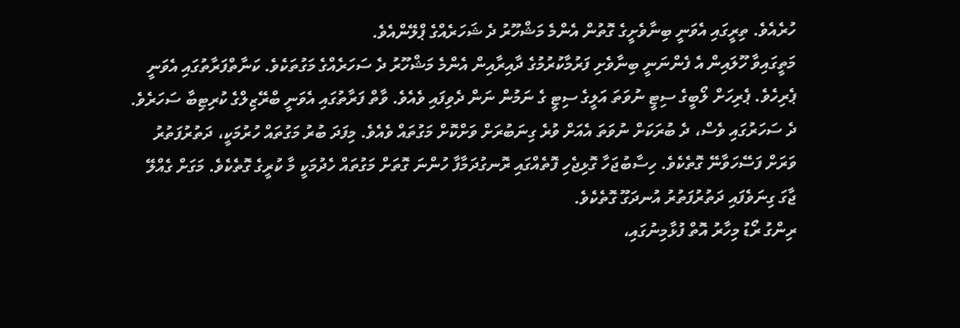ހުރެއެވެ. ތިރީގައި އެވަނީ ބިނާވެށީގެ ގޮތުން އެންމެ މަޝްހޫރު ދެ ޝަހަރެއްގެ ޕްލޭންއެވެ.
މަތީގައިވާ ހޫލައިން އެ ފެންނަނީ ބިނާވެށި ފަރުމާކުރުމުގެ ދާއިރާއިން އެންމެ މަޝްހޫރު ދެ ސަހަރެއްގެ މަގުތަކެވެ. ކަނާތްފަރާތުގައި އެވަނީ ޕެރިހެވެ. ޕެރިހަށް ލޯބީގެ ސިޓީ ނުވަތަ އަލީގެ ސިޓީ ގެ ނަމުން ނަން ދެވިފައި ވެއެވެ. ވާތް ފަރާތުގައި އެވަނީ ބްރޭޒިލްގެ ކުރިޓިބާ ސަހަރެވެ. ދެ ސަހަރުގައި ވެސް، ދެ ބުރަކަށް ނުވަތަ އެއަށް ވުރެ ގިނަބުރަށް ވަށްކޮށް މަގުތައް ވެއެވެ. މިފަދަ ބުރު މަގުތައް ހުރުމަކީ، ދަތުރުފަތުރު ވަރަށް ފަސޭހަވާނޭ ގޮތެކެވެ. ހިސާބުޖަހާ ގޮޅިޖެހި ފޮތެއްގައި ރޮނގުދަމާފާ ހުންނަ ގޮތަށް މަގުތައް ހެދުމަކީ މާ ކުރީގެ ގޮތެކެވެ. މަގަށް ގެއްލޭ ޖާގަ ގިނަވެފައި ދަތުރުފަތުރު އުނދަގޫ ގޮތެކެވެ.
ރިންގު ރޯޑު މިހާރު އޮތް ފުޅާމިނުގައި،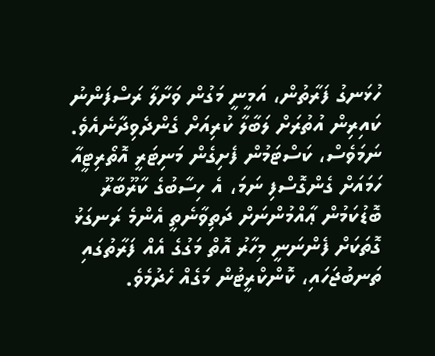ހުޅަނގު ފަރާތުން، އަމީނީ މަގުން ވަށާލާ ރަސްފަންނު ކައިރިން އުތުރަށް ލަބާލާ ކުރިއަށް ގެންދެވިދާނެއެވެ. ނަމަވެސް، ކަސްޓަމުން ފެށިގެން މަނިޓަރީ އޮތޯރިޓީއާ ހަމައަށް ގެންގޮސްފި ނަމަ، އެ ހިސާބުގެ ކާރޫބާރޫ ބޮޑުކަމުން ޢާއްމުންނަށް ދަތިވާނެތީ އެންމެ ރަނގަޅު ގޮތަކަށް ފެންނަނީ މިހާރު އޮތް މަގުގެ އެއް ފަރާތުގައި ތަނބުޖަހައި، ކޮންކްރީޓުން މަގެއް ހެދުމެވެ.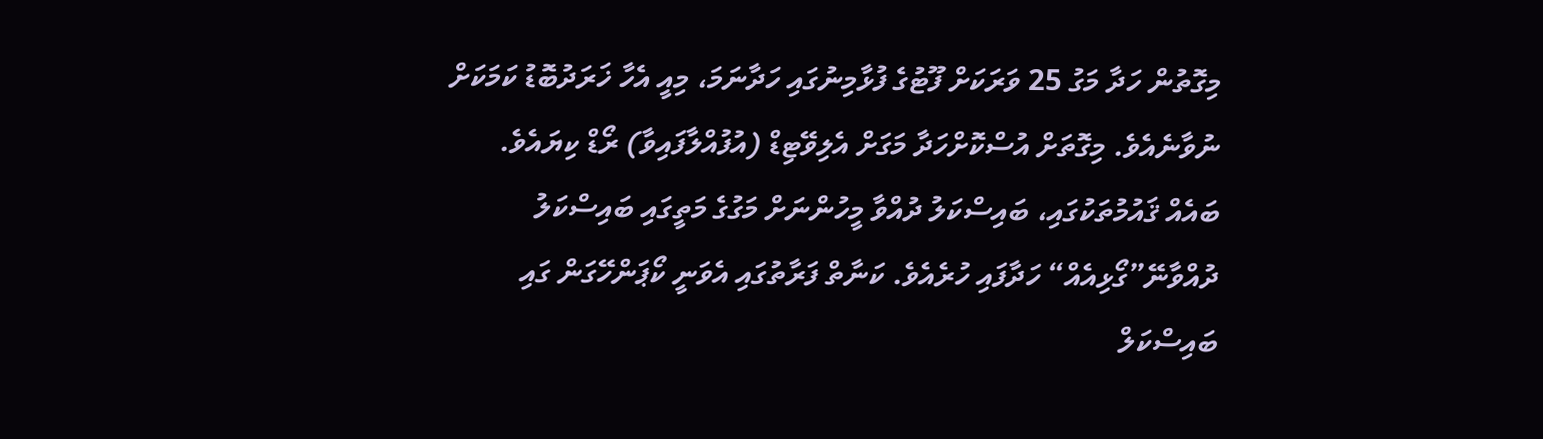މިގޮތުން ހަދާ މަގު 25 ވަރަކަށް ފޫޓުގެ ފުޅާމިނުގައި ހަދާނަމަ، މިއީ އެހާ ޚަރަދުބޮޑު ކަމަކަށް ނުވާނެއެވެ. މިގޮތަށް އުސްކޮށްހަދާ މަގަށް އެލިވޭޓިޑް (އުފުއްލާފައިވާ) ރޯޑް ކިޔައެވެ.
ބައެއް ޤައުމުތަކުގައި، ބައިސްކަލު ދުއްވާ މީހުންނަށް މަގުގެ މަތީގައި ބައިސްކަލު ދުއްވާނޭ”ގޯޅިއެއް“ ހަދާފައި ހުރެއެވެ. ކަނާތް ފަރާތުގައި އެވަނީ ކޯޕަންހޭގަން ގައި ބައިސްކަލް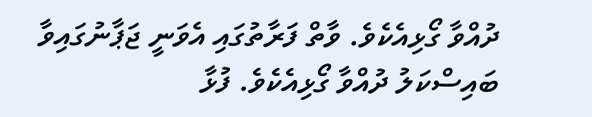ދުއްވާ ގޯޅިއެކެވެ. ވާތް ފަރާތުގައި އެވަނީ ޖަޕާނުގައިވާ ބައިސްކަލު ދުއްވާ ގޯޅިއެކެވެ. ފުޅާ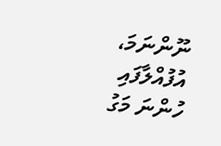ނޫންނަމަ، އުފުއްލާފައި ހުންނަ މަގު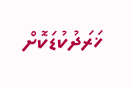ޚަރަދުކުޑަކޮށް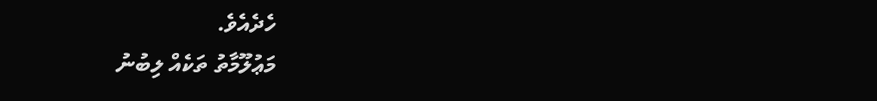ހެދެއެވެ.
މަޢުލޫމާތު ތަކެއް ލިބުނު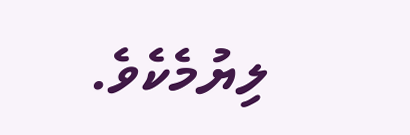ލިޔުމެކެވެ.